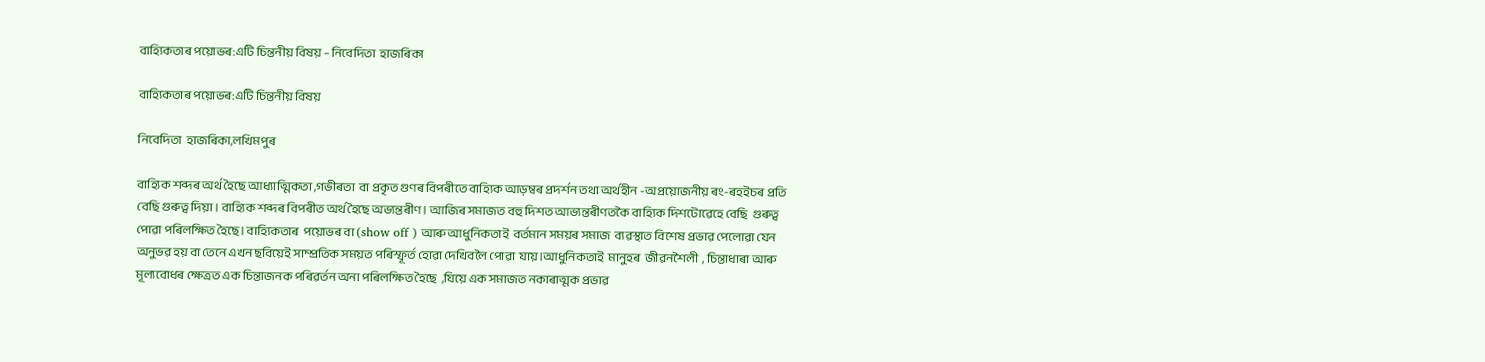বাহ্যিকতাৰ পয়োভৰ:এটি চিন্তনীয় বিষয় – নিবেদিতা  হাজৰিকা

বাহ্যিকতাৰ পয়োভৰ:এটি চিন্তনীয় বিষয়

নিবেদিতা  হাজৰিকা,লখিমপুৰ

বাহ্যিক শব্দৰ অৰ্থ হৈছে আধ্যাত্মিকতা ,গভীৰতা  বা প্ৰকৃত গুণৰ বিপৰীতে বাহ্যিক আড়ম্বৰ প্ৰদৰ্শন তথা অৰ্থহীন -অপ্ৰয়োজনীয় ৰং-ৰহইচৰ প্ৰতি বেছি গুৰুত্ব দিয়া। বাহ্যিক শব্দৰ বিপৰীত অৰ্থ হৈছে অভ্যন্তৰীণ। আজিৰ সমাজত বহু দিশত আভ্যন্তৰীণতকৈ বাহ্যিক দিশটোৱেহে বেছি  গুৰুত্ব পোৱা পৰিলক্ষিত হৈছে। বাহ্যিকতাৰ  পয়োভৰ বা (show off ) আৰু আধুনিকতাই  বৰ্তমান সময়ৰ সমাজ  ব্যৱস্থাত বিশেষ প্ৰভাৱ পেলোৱা যেন অনুভৱ হয় বা তেনে এখন ছবিয়েই সাম্প্ৰতিক সময়ত পৰিস্ফূৰ্ত হোৱা দেখিবলৈ পোৱা  যায়।আধুনিকতাই  মানুহৰ  জীৱনশৈলী  , চিন্তাধাৰা আৰু মূল্যবোধৰ ক্ষেত্ৰত এক চিন্তাজনক পৰিৱৰ্তন অনা পৰিলক্ষিত হৈছে  ,যিয়ে এক সমাজত নকাৰাত্মক প্ৰভাৱ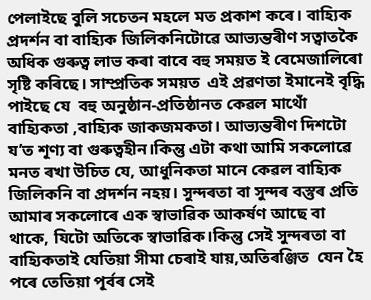পেলাইছে বুলি সচেতন মহলে মত প্ৰকাশ কৰে। বাহ্যিক প্ৰদৰ্শন বা বাহ্যিক জিলিকনিটোৱে আভ্যন্তৰীণ সত্বাতকৈ  অধিক গুৰুত্ব লাভ কৰা বাবে বহু সময়ত ই বেমেজালিৰো সৃষ্টি কৰিছে। সাম্প্ৰতিক সময়ত  এই প্ৰৱণতা ইমানেই বৃদ্ধি পাইছে যে  বহু অনুষ্ঠান-প্ৰতিষ্ঠানত কেৱল মাথোঁ বাহ্যিকতা ,বাহ্যিক জাকজমকতা। আভ্যন্তৰীণ দিশটো য’ত শূণ্য বা গুৰুত্বহীন।কিন্তু এটা কথা আমি সকলোৱে মনত ৰখা উচিত যে, আধুনিকতা মানে কেৱল বাহ্যিক জিলিকনি বা প্ৰদৰ্শন নহয়। সুন্দৰতা বা সুন্দৰ বস্তুৰ প্ৰতি আমাৰ সকলোৰে এক স্বাভাৱিক আকৰ্ষণ আছে বা থাকে, যিটো অতিকে স্বাভাৱিক।কিন্তু সেই সুন্দৰতা বা বাহ্যিকতাই যেতিয়া সীমা চেৰাই যায়,অতিৰঞ্জিত  যেন হৈ পৰে তেতিয়া পূৰ্বৰ সেই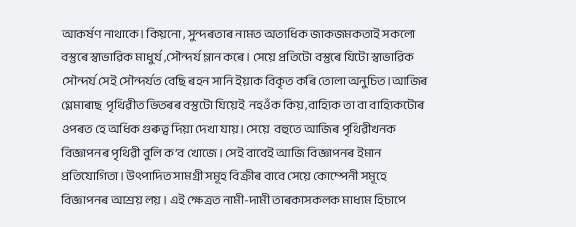আকৰ্ষণ নাথাকে। কিয়নো , সুন্দৰতাৰ নামত অত্যধিক জাকজমকতাই সকলো বস্তুৰে স্বাভাৱিক মাধুৰ্য ,সৌন্দৰ্য ম্লান কৰে। সেয়ে প্ৰতিটো বস্তুৰে যিটো স্বাভাৱিক সৌন্দৰ্য সেই সৌন্দৰ্যত বেছি ৰহন সানি ইয়াক বিকৃত কৰি তোলা অনুচিত।আজিৰ  গ্লেমাৰাছ  পৃথিৱীত ভিতৰৰ বস্তুটো যিয়েই  নহওঁক কিয় ,বাহ্যিক তা বা বাহ্যিকটোৰ ওপৰত হে অধিক গুৰুত্ব দিয়া দেখা যায়। সেয়ে  বহুতে আজিৰ পৃথিৱীখনক বিজ্ঞাপনৰ পৃথিৱী বুলি ক’ব খোজে । সেই বাবেই আজি বিজ্ঞাপনৰ ইমান প্ৰতিযোগিতা। উৎপাদিত সামগ্ৰী সমূহ বিক্ৰীৰ বাবে সেয়ে কোম্পেনী সমূহে বিজ্ঞাপনৰ আশ্ৰয় লয় । এই ক্ষেত্ৰত নামী-দামী তাৰকাসকলক মাধ্যম হিচাপে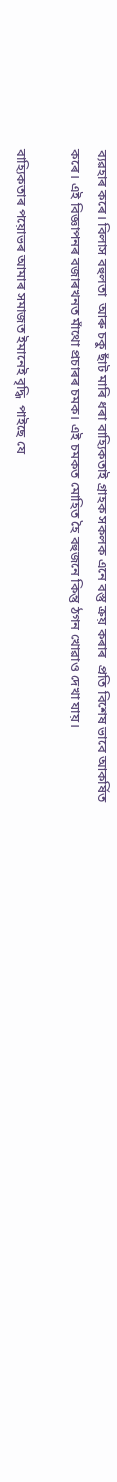ব্যৱহাৰ কৰে। বিলাস বহুলতা  আৰু চকু ছাঁট মাৰি ধৰা বাহ্যিকতাই গ্ৰাহক সকলক এনে বস্তু ক্ৰয় কৰাৰ  প্ৰতি বিশেষ ভাবে আকৰ্ষিত কৰে। এই বিজ্ঞাপনৰ বজাৰখনত মাঁথো প্ৰচাৰৰ চমক। এই চমকত মোহিত হৈ বহুজনে কিন্তু ঠগন খোৱাও দেখা যায়।

বাহ্যিকতাৰ পয়োভৰ আমাৰ সমাজত ইমানেই বৃদ্ধি  পাইছে যে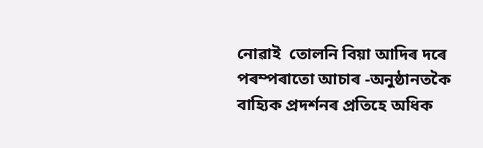নোৱাই  তোলনি বিয়া আদিৰ দৰে পৰম্পৰাতো আচাৰ -অনুষ্ঠানতকৈ বাহ্যিক প্ৰদৰ্শনৰ প্ৰতিহে অধিক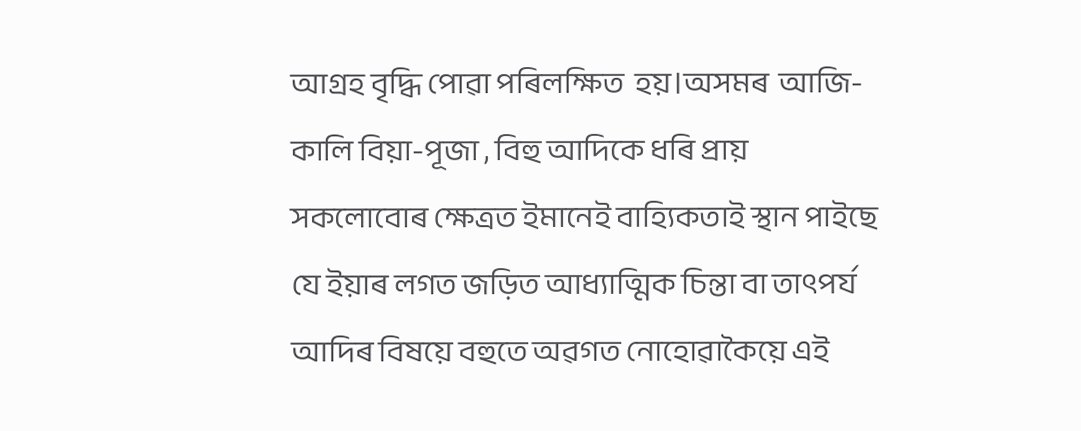আগ্ৰহ বৃদ্ধি পোৱা পৰিলক্ষিত  হয়।অসমৰ  আজি-কালি বিয়া-পূজা , বিহু আদিকে ধৰি প্ৰায় সকলোবোৰ ক্ষেত্ৰত ইমানেই বাহ্যিকতাই স্থান পাইছে যে ইয়াৰ লগত জড়িত আধ্যাত্মিক চিন্তা বা তাৎপৰ্য আদিৰ বিষয়ে বহুতে অৱগত নোহোৱাকৈয়ে এই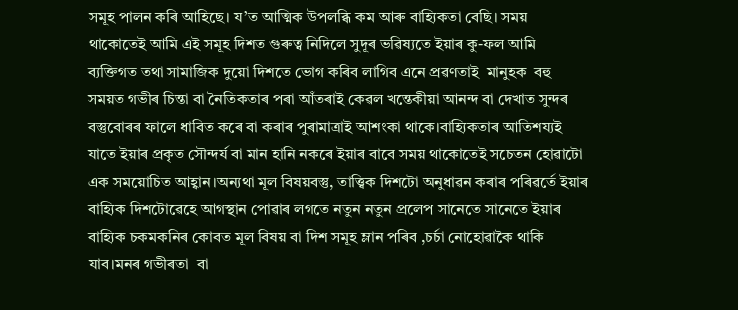সমূহ পালন কৰি আহিছে। য’ত আত্মিক উপলব্ধি কম আৰু বাহ্যিকতা বেছি। সময় থাকোতেই আমি এই সমূহ দিশত গুৰুত্ব নিদিলে সুদূৰ ভৱিষ্যতে ইয়াৰ কু-ফল আমি ব্যক্তিগত তথা সামাজিক দুয়ো দিশতে ভোগ কৰিব লাগিব এনে প্ৰৱণতাই  মানুহক  বহু সময়ত গভীৰ চিন্তা বা নৈতিকতাৰ পৰা আঁতৰাই কেৱল খন্তেকীয়া আনন্দ বা দেখাত সুন্দৰ বস্তুবোৰৰ ফালে ধাবিত কৰে বা কৰাৰ পুৰামাত্ৰাই আশংকা থাকে।বাহ্যিকতাৰ আতিশয্যই যাতে ইয়াৰ প্ৰকৃত সৌন্দৰ্য বা মান হানি নকৰে ইয়াৰ বাবে সময় থাকোতেই সচেতন হোৱাটো  এক সময়োচিত আহ্বান।অন্যথা মূল বিষয়বস্তু, তাত্ত্বিক দিশটো অনুধাৱন কৰাৰ পৰিৱৰ্তে ইয়াৰ বাহ্যিক দিশটোৱেহে আগস্থান পোৱাৰ লগতে নতুন নতুন প্ৰলেপ সানেতে সানেতে ইয়াৰ বাহ্যিক চকমকনিৰ কোবত মূল বিষয় বা দিশ সমূহ ম্লান পৰিব ,চৰ্চা নোহোৱাকৈ থাকি যাব।মনৰ গভীৰতা  বা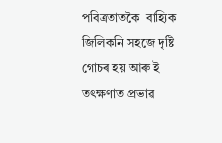পবিত্ৰতাতকৈ  বাহ্যিক  জিলিকনি সহজে দৃষ্টি গোচৰ হয় আৰু ই তৎক্ষণাত প্ৰভাৱ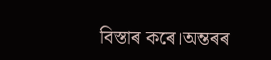বিস্তাৰ কৰে।অন্তৰৰ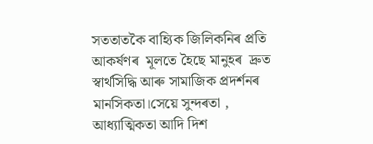সততাতকৈ বাহ্যিক জিলিকনিৰ প্ৰতি আকৰ্ষণৰ  মূলতে হৈছে মানুহৰ  দ্ৰুত স্বাৰ্থসিদ্ধি আৰু সামাজিক প্ৰদৰ্শনৰ মানসিকতা।সেয়ে সুন্দৰতা , আধ্যাত্মিকতা আদি দিশ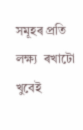সমূহৰ প্ৰতি লক্ষ্য  ৰখাটো খুবেই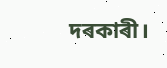দৰকাৰী।